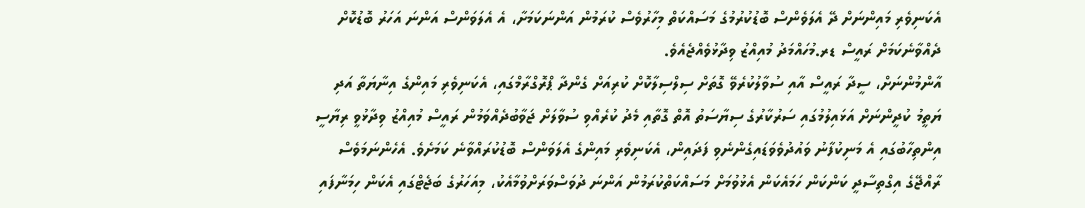އެކަނިވެރި މައިންނަށް ދޭ އެލަވެންސް ބޮޑުކުރުމުގެ މަސައްކަތް މިހާރުވެސް ކުރަމުން އަންނަކަމަށާ، އެ އެލަވަންސް އަންނަ އަހަރު ބޮޑުކޮށް ދެއްވާނެކަމަށް ރައީސް ޑރ.މުހައްމަދު މުއިއްޒު ވިދާޅުވެއްޖެއެވެ.
އާންމުންނަށް، ސީދާ ރައީސް އާއި ސުވާލުކުރެވޭ ގޮތަށް ސިލްސިލާކޮށް ކުރިއަށް ގެންދާ ޕްރޮގްރާމްގައި، އެކަނިވެރި މައިންގެ އިނާޔަތާ އަދި ޔަތީމު ކުދީންނަށް އަޅައިލުމުގައި ސަރުކާރުގެ ސިޔާސަތު އޮތް ގޮތާއި މެދު ކުރެއްވި ސުވާލަށް ޖަވާބުދެއްވަމުން ރައީސް މުއިއްޒު ވިދާޅުވީ ރިޔާސީ އިންތިހާބުގައި އެ މަނިކުފާނު ވައުދުވެވަޑައިގެންނެވި ފަދައިން، އެކަނިވެރި މައިންގެ އެލަވަންސް ބޮޑުކުރައްވާނެ ކަމަށެވެ. އެހެންނަމަވެސް ރާއްޖޭގެ އިގްތިސާދީ ކަންކަން ހަމައެކަން އެޅުވުމަށް މަސައްކަތްކުރަމުން އަންނަ ދުވަސްވަރަށްވުމާއެކު، މިއަހަރުގެ ބަޖެޓްގައި އެކަން ހިމަނާފައި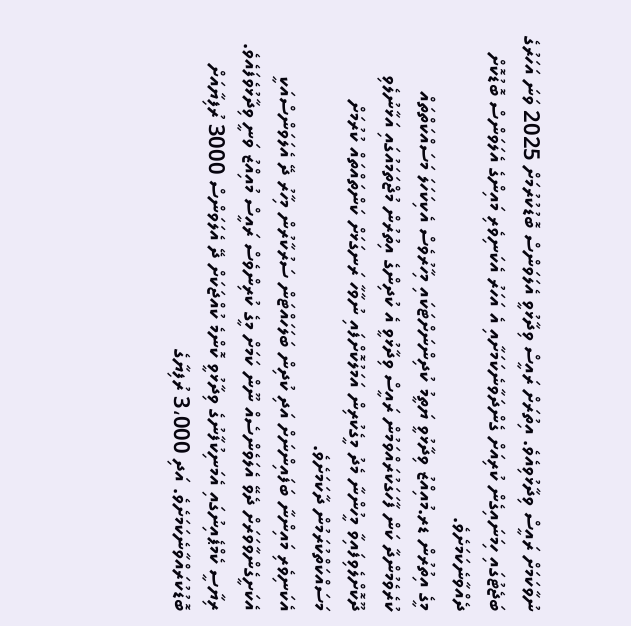ނުވާކަމަށް ރައީސް ވިދާޅުވިއެވެ. އިތުރަށް ރައީސް ވިދާޅުވީ އެލަވަންސް ބޮޑުކުރުމަށް 2025 ވަނަ އަހަރުގެ ބަޖެޓުގައި ހިމަނައިގެން ކުރިއަށް ގެންދަވާނެކަމަށާއި އެ އަހަރު އެކަނިވެރި މައިންގެ އެލަވަންސް ބޮޑުކޮށް ދެއްވާނެކަމަށެވެ.
މީގެ އިތުރުން ޑރ.މުއިއްޒު ވިދާޅުވީ ޔަތީމު ކުދިންނަށްޓަކައި މިހާރުވެސް އެކިކަހަލަ މަސައްކަތްތައް ކުރެވެމުންދާ ކަން ފާހަގަކުރައްވަމުން ރައީސް ވިދާޅުވީ އެ ކުދިންގެ އިތުރުން މުޖްތަމައުގައި އަޅާނުލެވި ދޫކޮށްލެވިފައިވާ މީހުންނާ މެދު މީގެކުރިން އަމަލުކޮށްފައި ނުވާހާ ރަނގަޅަށް ކަންތައްތައް ކުރުމަށް މަސައްކަތްކުރަމުން ދާކަމަށެވެ.
އެކަނިވެރި މައިންނާ ބަފައިންނަށް އަދި ކުދިން ބަލަހައްޓަން ސަރުކާރުން މިހާރު ދޭ އެލަވަންސްއަކީ އެކަށީގެންވާވަރަށް ދެވޭ އެލަވެންސެއް ނޫން ކަމަށް މީގެ ކުރިންވެސް ރައީސް މުއިއްޒު ވަނީ ވިދާޅުވެފައެވެ. ރިޔާސީ ކެމްޕެއިނުގައި އެމަނިކުފާނުގެ ވިދާޅުވީ ކޮންމެ ކުއްޖަކަށް ދޭ އެލަވަންސް 3000 ރުފިޔާއަށް ބޮޑުކުރައްވާނެކަމަށެވެ. އަދި 3،000 ރުފިޔާގެ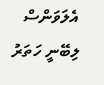އެލަވަންސް ލިބޭނީ ހަތަރު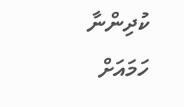ކުދިންނާ ހަމައަށް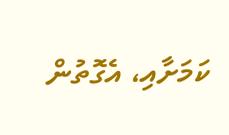ކަމަށާއި، އެގޮތުން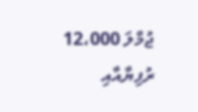ޖުމްލަ 12،000 ރުފިޔާއާއި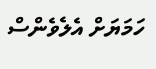ހަމަޔަށް އެލެވެންސް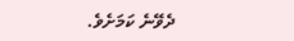ދެވޭނެ ކަމަށެވެ.